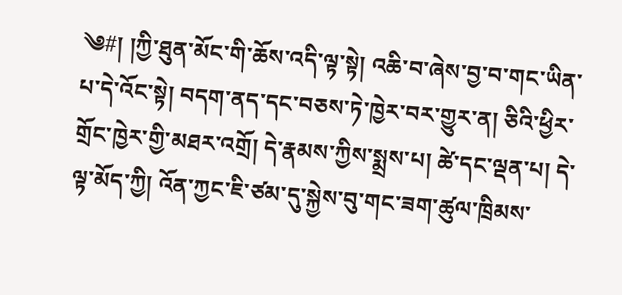༄#། །ཀྱི་ཐུན་མོང་གི་ཆོས་འདི་ལྟ་སྟེ། འཆི་བ་ཞེས་བྱ་བ་གང་ཡིན་པ་དེ་འོང་སྟེ། བདག་ནད་དང་བཅས་ཏེ་ཁྱེར་བར་གྱུར་ན། ཅིའི་ཕྱིར་གྲོང་ཁྱེར་གྱི་མཐར་འགྲོ། དེ་རྣམས་ཀྱིས་སྨྲས་པ། ཚེ་དང་ལྡན་པ། དེ་ལྟ་མོད་ཀྱི། འོན་ཀྱང་ཇི་ཙམ་དུ་སྐྱེས་བུ་གང་ཟག་ཚུལ་ཁྲིམས་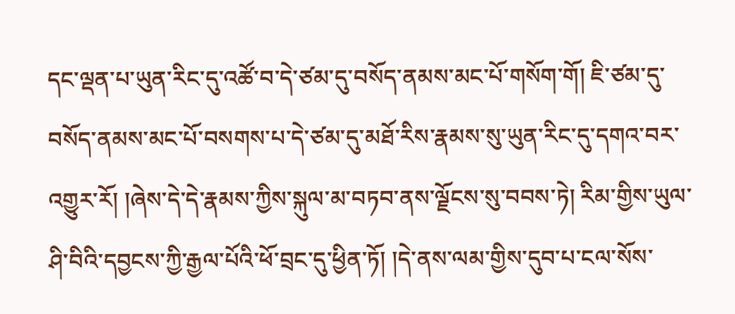དང་ལྡན་པ་ཡུན་རིང་དུ་འཚོ་བ་དེ་ཙམ་དུ་བསོད་ནམས་མང་པོ་གསོག་གོ། ཇི་ཙམ་དུ་བསོད་ནམས་མང་པོ་བསགས་པ་དེ་ཙམ་དུ་མཐོ་རིས་རྣམས་སུ་ཡུན་རིང་དུ་དགའ་བར་འགྱུར་རོ། །ཞེས་དེ་དེ་རྣམས་ཀྱིས་སྐུལ་མ་བཏབ་ནས་ལྗོངས་སུ་བབས་ཏེ། རིམ་གྱིས་ཡུལ་ཤི་བིའི་དབྱངས་ཀྱི་རྒྱལ་པོའི་ཕོ་བྲང་དུ་ཕྱིན་ཏོ། །དེ་ནས་ལམ་གྱིས་དུབ་པ་ངལ་སོས་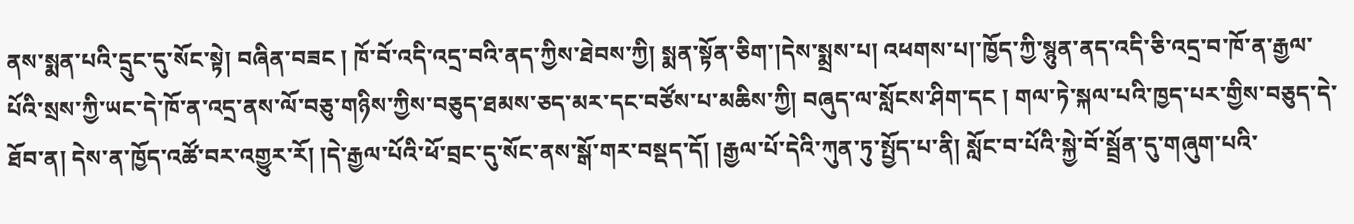ནས་སྨན་པའི་དྲུང་དུ་སོང་སྟེ། བཞིན་བཟང ། ཁོ་བོ་འདི་འདྲ་བའི་ནད་ཀྱིས་ཐེབས་ཀྱི། སྨན་སྟོན་ཅིག་།དེས་སྨྲས་པ། འཕགས་པ།་ཁྱོད་ཀྱི་སྙུན་ནད་འདི་ཅི་འདྲ་བ་ཁོ་ན་རྒྱལ་པོའི་སྲས་ཀྱི་ཡང་དེ་ཁོ་ན་འདྲ་ནས་ལོ་བཅུ་གཉིས་ཀྱིས་བཅུད་ཐམས་ཅད་མར་དང་བཙོས་པ་མཆིས་ཀྱི། བཞུད་ལ་སློངས་ཤིག་དང ། གལ་ཏེ་སྐལ་པའི་ཁྱད་པར་གྱིས་བཅུད་དེ་ཐོབ་ན། དེས་ན་ཁྱོད་འཚོ་བར་འགྱུར་རོ། །དེ་རྒྱལ་པོའི་ཕོ་བྲང་དུ་སོང་ནས་སྒོ་གར་བསྡད་དོ། །རྒྱལ་པོ་དེའི་ཀུན་ཏུ་སྤྱོད་པ་ནི། སློང་བ་པོའི་སྐྱེ་བོ་སྦྲོན་དུ་གཞུག་པའི་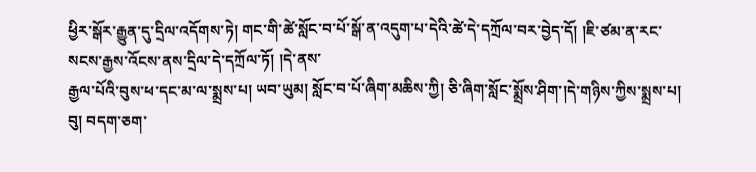ཕྱིར་སྒོར་རྒྱུན་དུ་དྲིལ་འདོགས་ཏེ། གང་གི་ཚེ་སློང་བ་པོ་སྒོ་ན་འདུག་པ་དེའི་ཚེ་དེ་དཀྲོལ་བར་བྱེད་དོ། །ཇི་ཙམ་ན་རང་སངས་རྒྱས་འོངས་ནས་དྲིལ་དེ་དཀྲོལ་ཏོ། །དེ་ནས་
རྒྱལ་པོའི་བུས་ཕ་དང་མ་ལ་སྨྲས་པ། ཡབ་ཡུམ། སློང་བ་པོ་ཞིག་མཆིས་ཀྱི། ཅི་ཞིག་སློང་སྨྲོས་ཤིག་།དེ་གཉིས་ཀྱིས་སྨྲས་པ། བུ། བདག་ཅག་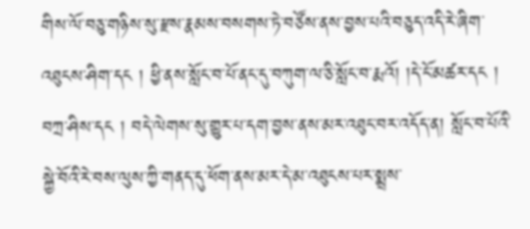གིས་ལོ་བཅུ་གཉིས་སུ་རྫས་རྣམས་བསགས་ཏེ་བཙོས་ནས་བྱས་པའི་བཅུད་འདི་རེ་ཞིག་འཐུངས་ཤིག་དང ། ཕྱི་ནས་སློང་བ་པོ་ནང་དུ་བཀུག་ལ་ཅི་སློང་བ་རྨའོ། །དེ་ངོ་མཚར་དང ། བཀྲ་ཤིས་དང ། བདེ་ལེགས་སུ་གྱུར་པ་དག་བྱས་ནས་མར་འཐུང་བར་འདོད་ན། སློང་བ་པོའི་སྐྱེ་བོའི་རེ་བས་ལུས་ཀྱི་གནད་དུ་ཕོག་ནས་མར་དེ་མ་འཐུངས་པར་སྨྲས་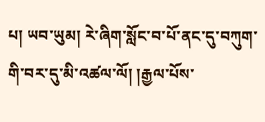པ། ཡབ་ཡུམ། རེ་ཞིག་སློང་བ་པོ་ནང་དུ་བཀུག་གི་བར་དུ་མི་འཚལ་ལོ། །རྒྱལ་པོས་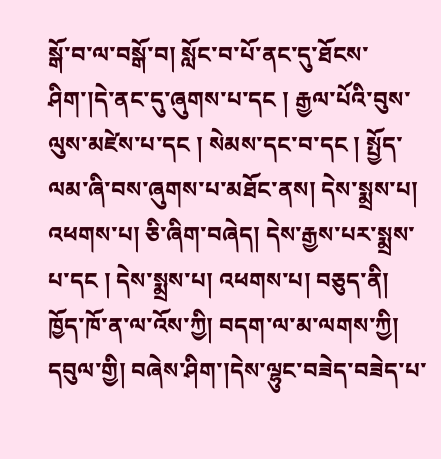སྒོ་བ་ལ་བསྒོ་བ། སློང་བ་པོ་ནང་དུ་ཐོངས་ཤིག་།དེ་ནང་དུ་ཞུགས་པ་དང ། རྒྱལ་པོའི་བུས་ལུས་མཛེས་པ་དང ། སེམས་དང་བ་དང ། སྤྱོད་ལམ་ཞི་བས་ཞུགས་པ་མཐོང་ནས། དེས་སྨྲས་པ། འཕགས་པ། ཅི་ཞིག་བཞེད། དེས་རྒྱས་པར་སྨྲས་པ་དང ། དེས་སྨྲས་པ། འཕགས་པ། བཅུད་ནི། ཁྱོད་ཁོ་ན་ལ་འོས་ཀྱི། བདག་ལ་མ་ལགས་ཀྱི། དབུལ་གྱི། བཞེས་ཤིག་།དེས་ལྷུང་བཟེད་བཟེད་པ་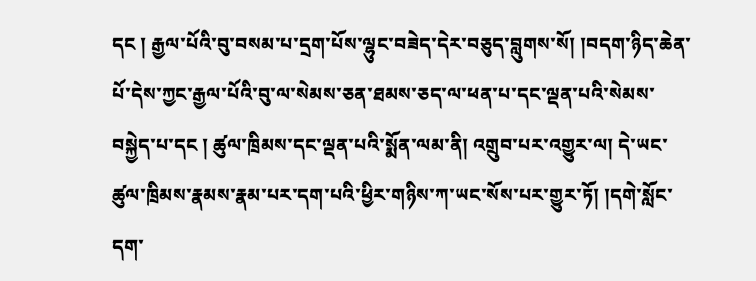དང ། རྒྱལ་པོའི་བུ་བསམ་པ་དྲག་པོས་ལྷུང་བཟེད་དེར་བཅུད་བླུགས་སོ། །བདག་ཉིད་ཆེན་པོ་དེས་ཀྱང་རྒྱལ་པོའི་བུ་ལ་སེམས་ཅན་ཐམས་ཅད་ལ་ཕན་པ་དང་ལྡན་པའི་སེམས་བསྐྱེད་པ་དང ། ཚུལ་ཁྲིམས་དང་ལྡན་པའི་སྨོན་ལམ་ནི། འགྲུབ་པར་འགྱུར་ལ། དེ་ཡང་ཚུལ་ཁྲིམས་རྣམས་རྣམ་པར་དག་པའི་ཕྱིར་གཉིས་ཀ་ཡང་སོས་པར་གྱུར་ཏོ། །དགེ་སློང་དག་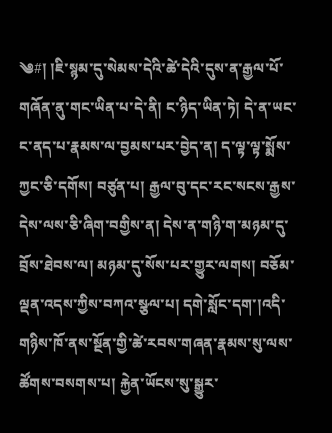༄#། །ཇི་སྙམ་དུ་སེམས་དེའི་ཚེ་དེའི་དུས་ན་རྒྱལ་པོ་གཞོན་ནུ་གང་ཡིན་པ་དེ་ནི། ང་ཉིད་ཡིན་ཏེ། དེ་ན་ཡང་ང་ནད་པ་རྣམས་ལ་བྱམས་པར་བྱེད་ན། ད་ལྟ་ལྟ་སྨོས་ཀྱང་ཅི་དགོས། བཙུན་པ། རྒྱལ་བུ་དང་རང་སངས་རྒྱས་དེས་ལས་ཅི་ཞིག་བགྱིས་ན། དེས་ན་གཉི་ག་མཉམ་དུ་བྲོས་ཐེབས་ལ། མཉམ་དུ་སོས་པར་གྱུར་ལགས། བཅོམ་ལྡན་འདས་ཀྱིས་བཀའ་སྩལ་པ། དགེ་སློང་དག་།འདི་གཉིས་ཁོ་ནས་སྔོན་གྱི་ཚེ་རབས་གཞན་རྣམས་སུ་ལས་ཚོགས་བསགས་པ། རྐྱེན་ཡོངས་སུ་སྒྱུར་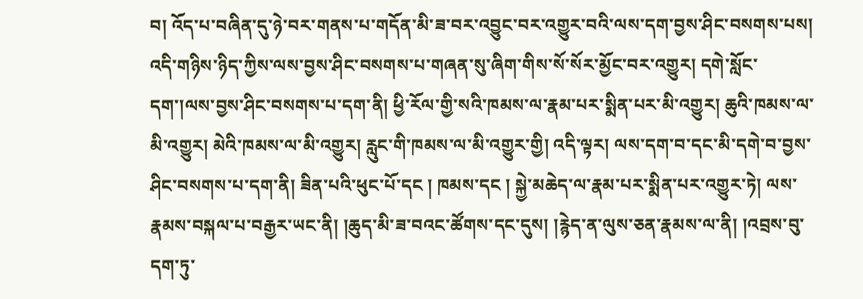བ། འོད་པ་བཞིན་དུ་ཉེ་བར་གནས་པ་གདོན་མི་ཟ་བར་འབྱུང་བར་འགྱུར་བའི་ལས་དག་བྱས་ཤིང་བསགས་པས། འདི་གཉིས་ཉིད་ཀྱིས་ལས་བྱས་ཤིང་བསགས་པ་གཞན་སུ་ཞིག་གིས་སོ་སོར་མྱོང་བར་འགྱུར། དགེ་སློང་དག་།ལས་བྱས་ཤིང་བསགས་པ་དག་ནི། ཕྱི་རོལ་གྱི་སའི་ཁམས་ལ་རྣམ་པར་སྨིན་པར་མི་འགྱུར། ཆུའི་ཁམས་ལ་མི་འགྱུར། མེའི་ཁམས་ལ་མི་འགྱུར། རླུང་གི་ཁམས་ལ་མི་འགྱུར་གྱི། འདི་ལྟར། ལས་དག་བ་དང་མི་དགེ་བ་བྱས་ཤིང་བསགས་པ་དག་ནི། ཟིན་པའི་ཕུང་པོ་དང ། ཁམས་དང ། སྐྱེ་མཆེད་ལ་རྣམ་པར་སྨིན་པར་འགྱུར་ཏེ། ལས་རྣམས་བསྐལ་པ་བརྒྱར་ཡང་ནི། །ཆུད་མི་ཟ་བའང་ཚོགས་དང་དུས། །རྙེད་ན་ལུས་ཅན་རྣམས་ལ་ནི། །འབྲས་བུ་དག་ཏུ་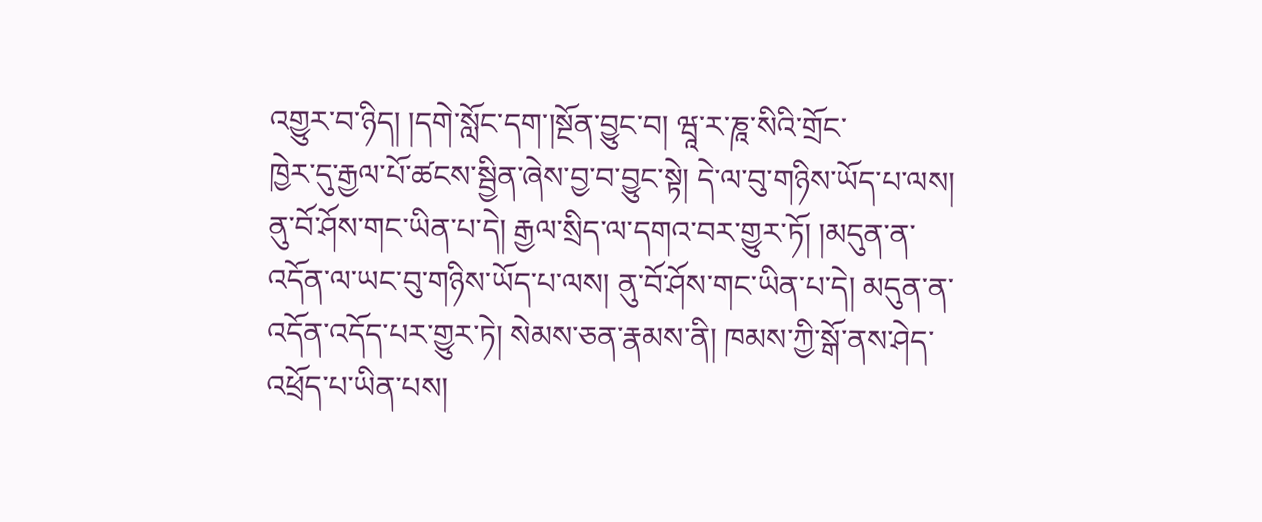འགྱུར་བ་ཉིད། །དགེ་སློང་དག་།སྔོན་བྱུང་བ། ཝཱ་ར་ཎཱ་སིའི་གྲོང་
ཁྱེར་དུ་རྒྱལ་པོ་ཚངས་སྦྱིན་ཞེས་བྱ་བ་བྱུང་སྟེ། དེ་ལ་བུ་གཉིས་ཡོད་པ་ལས། ནུ་བོ་ཤོས་གང་ཡིན་པ་དེ། རྒྱལ་སྲིད་ལ་དགའ་བར་གྱུར་ཏོ། །མདུན་ན་འདོན་ལ་ཡང་བུ་གཉིས་ཡོད་པ་ལས། ནུ་བོ་ཤོས་གང་ཡིན་པ་དེ། མདུན་ན་འདོན་འདོད་པར་གྱུར་ཏེ། སེམས་ཅན་རྣམས་ནི། ཁམས་ཀྱི་སྒོ་ནས་ཤེད་འཕྲོད་པ་ཡིན་པས།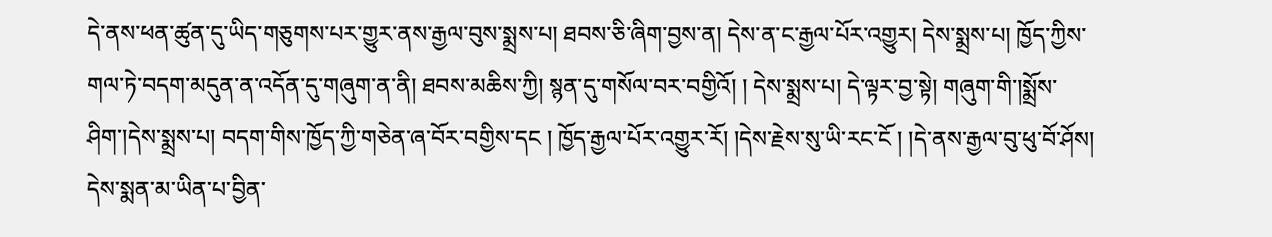དེ་ནས་ཕན་ཚུན་དུ་ཡིད་གཅུགས་པར་གྱུར་ནས་རྒྱལ་བུས་སྨྲས་པ། ཐབས་ཅི་ཞིག་བྱས་ན། དེས་ན་ང་རྒྱལ་པོར་འགྱུར། དེས་སྨྲས་པ། ཁྱོད་ཀྱིས་གལ་ཏེ་བདག་མདུན་ན་འདོན་དུ་གཞུག་ན་ནི། ཐབས་མཆིས་ཀྱི། སྙན་དུ་གསོལ་བར་བགྱིའོ། ། དེས་སྨྲས་པ། དེ་ལྟར་བྱ་སྟེ། གཞུག་གི་།སྨྲོས་ཤིག་།དེས་སྨྲས་པ། བདག་གིས་ཁྱོད་ཀྱི་གཅེན་ཞ་བོར་བགྱིས་དང ། ཁྱོད་རྒྱལ་པོར་འགྱུར་རོ། །དེས་རྗེས་སུ་ཡི་རང་ངོ ། །དེ་ནས་རྒྱལ་བུ་ཕུ་བོ་ཤོས། དེས་སྨན་མ་ཡིན་པ་བྱིན་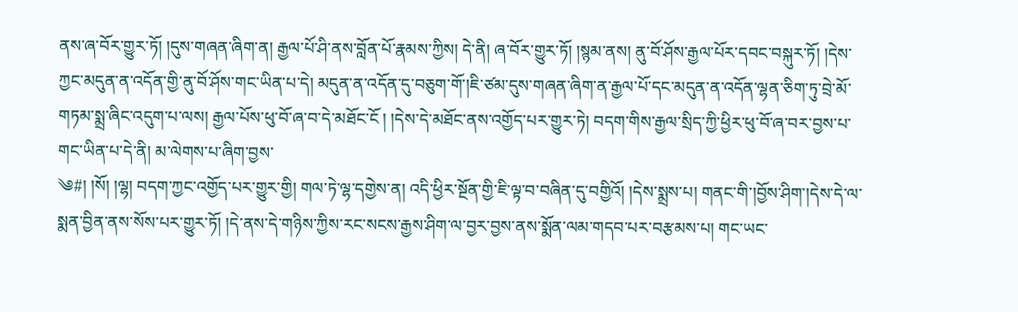ནས་ཞ་བོར་གྱུར་ཏོ། །དུས་གཞན་ཞིག་ན། རྒྱལ་པོ་ཤི་ནས་བློན་པོ་རྣམས་ཀྱིས། དེ་ནི། ཞ་བོར་གྱུར་ཏོ། །སྙམ་ནས། ནུ་བོ་ཤོས་རྒྱལ་པོར་དབང་བསྐུར་ཏོ། །དེས་ཀྱང་མདུན་ན་འདོན་གྱི་ནུ་བོ་ཤོས་གང་ཡིན་པ་དེ། མདུན་ན་འདོན་དུ་བཅུག་གོ་།ཇི་ཙམ་དུས་གཞན་ཞིག་ན་རྒྱལ་པོ་དང་མདུན་ན་འདོན་ལྷན་ཅིག་ཏུ་བྲེ་མོ་གཏམ་སྨྲ་ཞིང་འདུག་པ་ལས། རྒྱལ་པོས་ཕུ་བོ་ཞ་བ་དེ་མཐོང་ངོ ། །དེས་དེ་མཐོང་ནས་འགྱོད་པར་གྱུར་ཏེ། བདག་གིས་རྒྱལ་སྲིད་ཀྱི་ཕྱིར་ཕུ་བོ་ཞ་བར་བྱས་པ་གང་ཡིན་པ་དེ་ནི། མ་ལེགས་པ་ཞིག་བྱས་
༄#། །སོ། །ལྷ། བདག་ཀྱང་འགྱོད་པར་གྱུར་གྱི། གལ་ཏེ་ལྷ་དགྱེས་ན། འདི་ཕྱིར་སྔོན་གྱི་ཇི་ལྟ་བ་བཞིན་དུ་བགྱིའོ། །དེས་སྨྲས་པ། གནང་གི་།བྱོས་ཤིག་།དེས་དེ་ལ་སྨན་བྱིན་ནས་སོས་པར་གྱུར་ཏོ། །དེ་ནས་དེ་གཉིས་ཀྱིས་རང་སངས་རྒྱས་ཤིག་ལ་བྱར་བྱས་ནས་སྨོན་ལམ་གདབ་པར་བརྩམས་པ། གང་ཡང་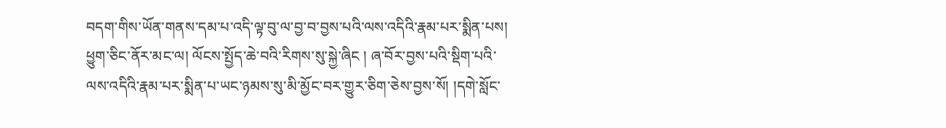བདག་གིས་ཡོན་གནས་དམ་པ་འདི་ལྟ་བུ་ལ་བྱ་བ་བྱས་པའི་ལས་འདིའི་རྣམ་པར་སྨིན་པས། ཕྱུག་ཅིང་ནོར་མང་ལ། ལོངས་སྤྱོད་ཆེ་བའི་རིགས་སུ་སྐྱེ་ཞིང ། ཞ་བོར་བྱས་པའི་སྡིག་པའི་ལས་འདིའི་རྣམ་པར་སྨིན་པ་ཡང་ཉམས་སུ་མི་མྱོང་བར་གྱུར་ཅིག་ཅེས་བྱས་སོ། །དགེ་སློང་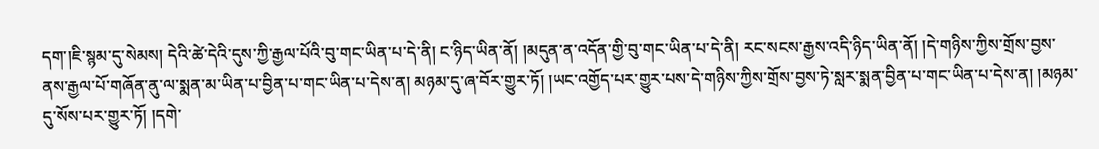དག་།ཇི་སྙམ་དུ་སེམས། དེའི་ཚེ་དེའི་དུས་ཀྱི་རྒྱལ་པོའི་བུ་གང་ཡིན་པ་དེ་ནི། ང་ཉིད་ཡིན་ནོ། །མདུན་ན་འདོན་གྱི་བུ་གང་ཡིན་པ་དེ་ནི། རང་སངས་རྒྱས་འདི་ཉིད་ཡིན་ནོ། །དེ་གཉིས་ཀྱིས་གྲོས་བྱས་ནས་རྒྱལ་པོ་གཞོན་ནུ་ལ་སྨན་མ་ཡིན་པ་བྱིན་པ་གང་ཡིན་པ་དེས་ན། མཉམ་དུ་ཞ་བོར་གྱུར་ཏོ། །ཡང་འགྱོད་པར་གྱུར་པས་དེ་གཉིས་ཀྱིས་གྲོས་བྱས་ཏེ་སླར་སྨན་བྱིན་པ་གང་ཡིན་པ་དེས་ན། །མཉམ་དུ་སོས་པར་གྱུར་ཏོ། །དགེ་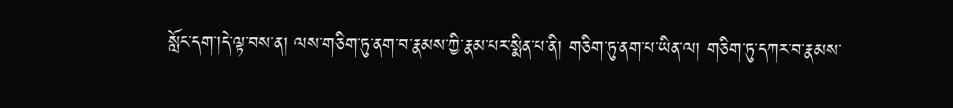སློང་དག་།དེ་ལྟ་བས་ན། ལས་གཅིག་ཏུ་ནག་བ་རྣམས་ཀྱི་རྣམ་པར་སྨིན་པ་ནི། གཅིག་ཏུ་ནག་པ་ཡིན་ལ། གཅིག་ཏུ་དཀར་བ་རྣམས་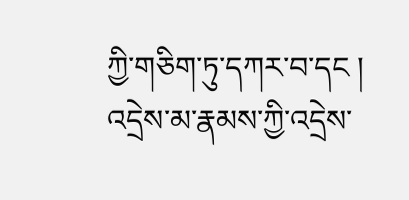ཀྱི་གཅིག་ཏུ་དཀར་བ་དང ། འདྲེས་མ་རྣམས་ཀྱི་འདྲེས་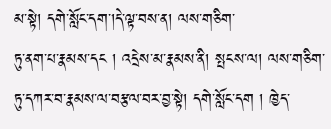མ་སྟེ། དགེ་སློང་དག་།དེ་ལྟ་བས་ན། ལས་གཅིག་
ཏུ་ནག་པ་རྣམས་དང ། འདྲེས་མ་རྣམས་ནི། སྤངས་ལ། ལས་གཅིག་ཏུ་དཀར་བ་རྣམས་ལ་བརྩལ་བར་བྱ་སྟེ། དགེ་སློང་དག ། ཁྱེད་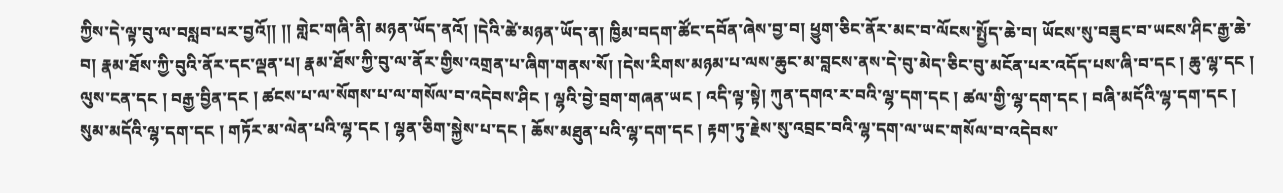ཀྱིས་དེ་ལྟ་བུ་ལ་བསླབ་པར་བྱའོ།། །། གླེང་གཞི་ནི། མཉན་ཡོད་ནའོ། །དེའི་ཚེ་མཉན་ཡོད་ན། ཁྱིམ་བདག་ཚོང་དབོན་ཞེས་བྱ་བ། ཕྱུག་ཅིང་ནོར་མང་བ་ལོངས་སྤྱོད་ཆེ་བ། ཡོངས་སུ་བཟུང་བ་ཡངས་ཤིང་རྒྱ་ཆེ་བ། རྣམ་ཐོས་ཀྱི་བུའི་ནོར་དང་ལྡན་པ། རྣམ་ཐོས་ཀྱི་བུ་ལ་ནོར་གྱིས་འགྲན་པ་ཞིག་གནས་སོ། །དེས་རིགས་མཉམ་པ་ལས་ཆུང་མ་བླངས་ནས་དེ་བུ་མེད་ཅིང་བུ་མངོན་པར་འདོད་པས་ཞི་བ་དང ། ཆུ་ལྷ་དང ། ལུས་ངན་དང ། བརྒྱ་བྱིན་དང ། ཚངས་པ་ལ་སོགས་པ་ལ་གསོལ་བ་འདེབས་ཤིང ། ལྷའི་བྱེ་བྲག་གཞན་ཡང ། འདི་ལྟ་སྟེ། ཀུན་དགའ་ར་བའི་ལྷ་དག་དང ། ཚལ་གྱི་ལྷ་དག་དང ། བཞི་མདོའི་ལྷ་དག་དང ། སུམ་མདོའི་ལྷ་དག་དང ། གཏོར་མ་ལེན་པའི་ལྷ་དང ། ལྷན་ཅིག་སྐྱེས་པ་དང ། ཆོས་མཐུན་པའི་ལྷ་དག་དང ། རྟག་ཏུ་རྗེས་སུ་འབྲང་བའི་ལྷ་དག་ལ་ཡང་གསོལ་བ་འདེབས་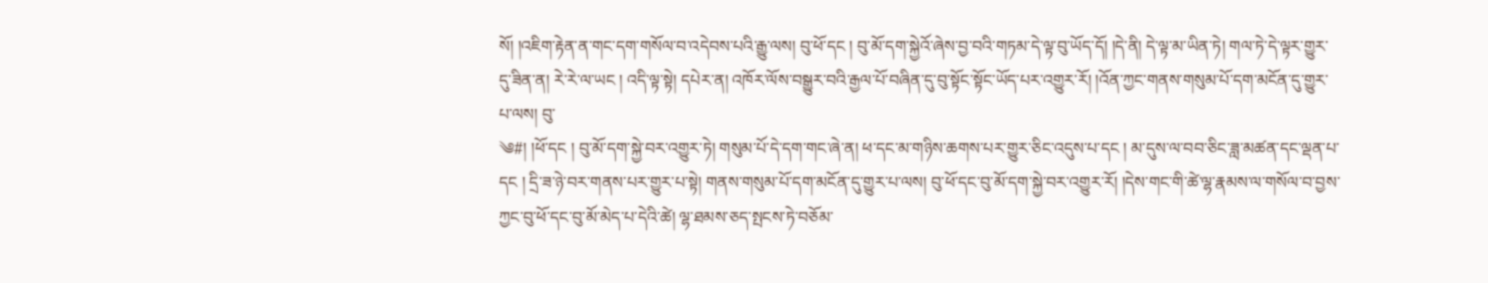སོ། །འཇིག་རྟེན་ན་གང་དག་གསོལ་བ་འདེབས་པའི་རྒྱུ་ལས། བུ་ཕོ་དང ། བུ་མོ་དག་སྐྱེའོ་ཞེས་བྱ་བའི་གཏམ་དེ་ལྟ་བུ་ཡོད་དོ། །དེ་ནི། དེ་ལྟ་མ་ཡིན་ཏེ། གལ་ཏེ་དེ་ལྟར་གྱུར་དུ་ཟིན་ན། རེ་རེ་ལ་ཡང ། འདི་ལྟ་སྟེ། དཔེར་ན། འཁོར་ལོས་བསྒྱུར་བའི་རྒྱལ་པོ་བཞིན་དུ་བུ་སྟོང་སྟོང་ཡོད་པར་འགྱུར་རོ། །འོན་ཀྱང་གནས་གསུམ་པོ་དག་མངོན་དུ་གྱུར་པ་ལས། བུ་
༄#། །ཕོ་དང ། བུ་མོ་དག་སྐྱེ་བར་འགྱུར་ཏེ། གསུམ་པོ་དེ་དག་གང་ཞེ་ན། ཕ་དང་མ་གཉིས་ཆགས་པར་གྱུར་ཅིང་འདུས་པ་དང ། མ་དུས་ལ་བབ་ཅིང་ཟླ་མཚན་དང་ལྡན་པ་དང ། དྲི་ཟ་ཉེ་བར་གནས་པར་གྱུར་པ་སྟེ། གནས་གསུམ་པོ་དག་མངོན་དུ་གྱུར་པ་ལས། བུ་ཕོ་དང་བུ་མོ་དག་སྐྱེ་བར་འགྱུར་རོ། །དེས་གང་གི་ཚེ་ལྷ་རྣམས་ལ་གསོལ་བ་བྱས་ཀྱང་བུ་ཕོ་དང་བུ་མོ་མེད་པ་དེའི་ཚེ། ལྷ་ཐམས་ཅད་སྤངས་ཏེ་བཅོམ་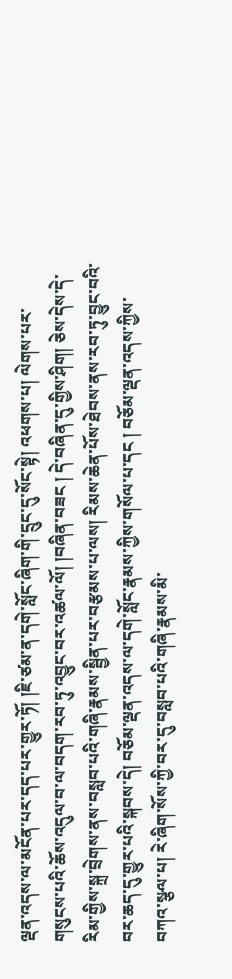ལྡན་འདས་ལ་མངོན་པར་དད་པར་གྱུར་ཏོ། །ཇི་ཙམ་ན་དགེ་སློང་ཞིག་གི་དྲུང་དུ་སོང་སྟེ། འཕགས་པ། ལེགས་པར་གསུངས་པའི་ཆོས་འདུལ་བ་ལ་བདག་རབ་ཏུ་འབྱུང་བར་འཚལ་ལོ། །བཞིན་བཟང ། དེ་བཞིན་དུ་གྱིས་ཤིག། ཅེས་དེས་དེ་རིམ་གྱིས་སྐྲ་བྲེགས་ནས་བསླབ་པའི་གཞི་རྣམས་སྦྱིན་པར་བརྩམས་པ་ལས། རིམས་ཆེན་པོས་ཐེབས་ནས་རབ་ཏུ་བྱུང་བའི་བར་ཆད་དུ་གྱུར་པའི་སྐབས་དེ། བཅོམ་ལྡན་འདས་ལ་དགེ་སློང་རྣམས་ཀྱིས་གསོལ་པ་དང ། བཅོམ་ལྡན་འདས་ཀྱིས་བཀའ་སྩལ་པ། རེ་ཞིག་སོས་ཀྱི་བར་དུ་བསླབ་པའི་གཞི་རྣམས་མི་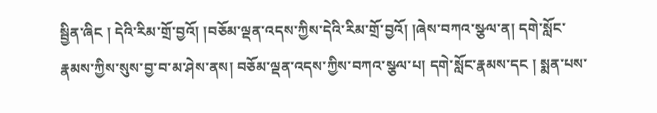སྦྱིན་ཞིང ། དེའི་རིམ་གྲོ་བྱའོ། །བཅོམ་ལྡན་འདས་ཀྱིས་དེའི་རིམ་གྲོ་བྱའོ། །ཞེས་བཀའ་སྩལ་ན། དགེ་སློང་རྣམས་ཀྱིས་སུས་བྱ་བ་མ་ཤེས་ནས། བཅོམ་ལྡན་འདས་ཀྱིས་བཀའ་སྩལ་པ། དགེ་སློང་རྣམས་དང ། སྨན་པས་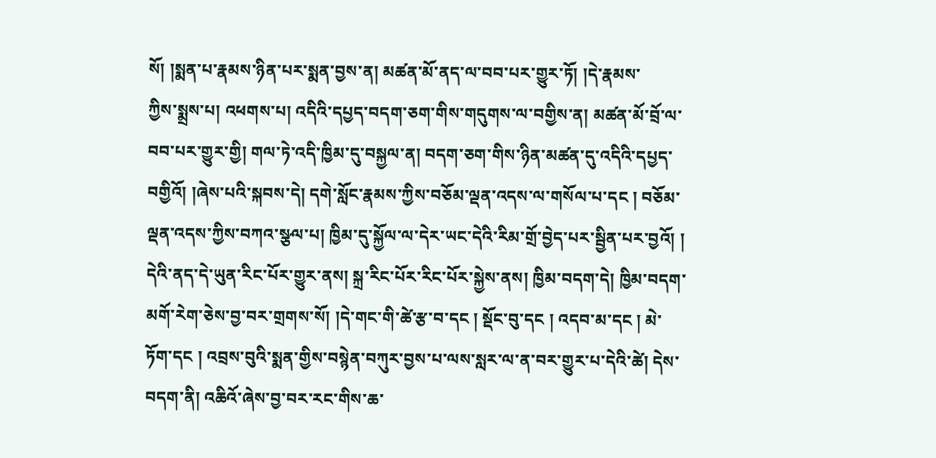སོ། །སྨན་པ་རྣམས་ཉིན་པར་སྨན་བྱས་ན། མཚན་མོ་ནད་ལ་བབ་པར་གྱུར་ཏོ། །དེ་རྣམས་
ཀྱིས་སྨྲས་པ། འཕགས་པ། འདིའི་དཔྱད་བདག་ཅག་གིས་གདུགས་ལ་བགྱིས་ན། མཚན་མོ་བྲོ་ལ་བབ་པར་གྱུར་གྱི། གལ་ཏེ་འདི་ཁྱིམ་དུ་བསྐྱལ་ན། བདག་ཅག་གིས་ཉིན་མཚན་དུ་འདིའི་དཔྱད་བགྱིའོ། །ཞེས་པའི་སྐབས་དེ། དགེ་སློང་རྣམས་ཀྱིས་བཅོམ་ལྡན་འདས་ལ་གསོལ་པ་དང ། བཅོམ་ལྡན་འདས་ཀྱིས་བཀའ་སྩལ་པ། ཁྱིམ་དུ་སྐྱོལ་ལ་དེར་ཡང་དེའི་རིམ་གྲོ་བྱེད་པར་སྦྱིན་པར་བྱའོ། ། དེའི་ནད་དེ་ཡུན་རིང་པོར་གྱུར་ནས། སྐྲ་རིང་པོར་རིང་པོར་སྐྱེས་ནས། ཁྱིམ་བདག་དེ། ཁྱིམ་བདག་མགོ་རེག་ཅེས་བྱ་བར་གྲགས་སོ། །དེ་གང་གི་ཚེ་རྩ་བ་དང ། སྡོང་བུ་དང ། འདབ་མ་དང ། མེ་ཏོག་དང ། འབྲས་བུའི་སྨན་གྱིས་བསྙེན་བཀུར་བྱས་པ་ལས་སླར་ལ་ན་བར་གྱུར་པ་དེའི་ཚེ། དེས་བདག་ནི། འཆིའོ་ཞེས་བྱ་བར་རང་གིས་ཆ་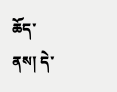ཆོད་ནས། དེ་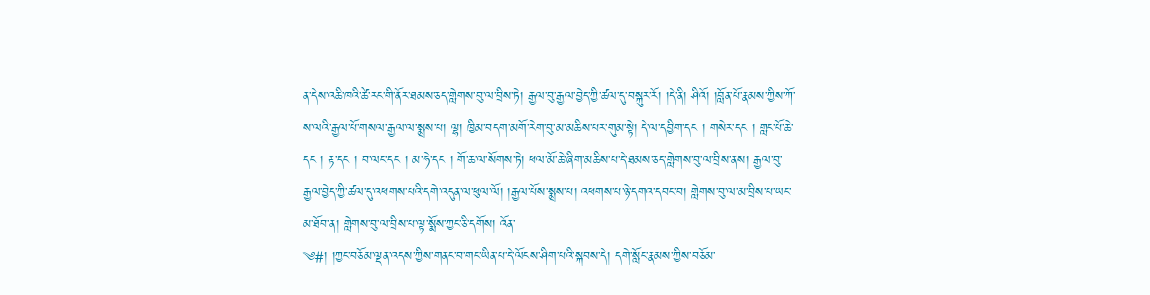ན་དེས་འཆི་ཁའི་ཚེ་རང་གི་ནོར་ཐམས་ཅད་གླེགས་བུ་ལ་བྲིས་ཏེ། རྒྱལ་བུ་རྒྱལ་བྱེད་ཀྱི་ཚལ་དུ་བསྐུར་རོ། །དེ་ནི། ཤིའོ། །བློན་པོ་རྣམས་ཀྱིས་ཀོ་ས་ལའི་རྒྱལ་པོ་གསལ་རྒྱལ་ལ་སྨྲས་པ། ལྷ། ཁྱིམ་བདག་མགོ་རེག་བུ་མ་མཆིས་པར་གུམ་སྟེ། དེ་ལ་དབྱིག་དང ། གསེར་དང ། གླང་པོ་ཆེ་དང ། རྟ་དང ། བ་ལང་དང ། མ་ཧེ་དང ། གོ་ཆ་ལ་སོགས་ཏེ། ཕལ་མོ་ཆེ་ཞིག་མཆིས་པ་དེ་ཐམས་ཅད་གླེགས་བུ་ལ་བྲིས་ནས། རྒྱལ་བུ་རྒྱལ་བྱེད་ཀྱི་ཚལ་དུ་འཕགས་པའི་དགེ་འདུན་ལ་ཕུལ་ལོ། །རྒྱལ་པོས་སྨྲས་པ། འཕགས་པ་ཉེ་དགའ་དབང་བ། གླེགས་བུ་ལ་མ་བྲིས་པ་ཡང་མ་ཐོབ་ན། གླེགས་བུ་ལ་བྲིས་པ་ལྟ་སྨོས་ཀྱང་ཅི་དགོས། འོན་
༄#། །ཀྱང་བཅོམ་ལྡན་འདས་ཀྱིས་གནང་བ་གང་ཡིན་པ་དེ་ལོངས་ཤིག་པའི་སྐབས་དེ། དགེ་སློང་རྣམས་ཀྱིས་བཅོམ་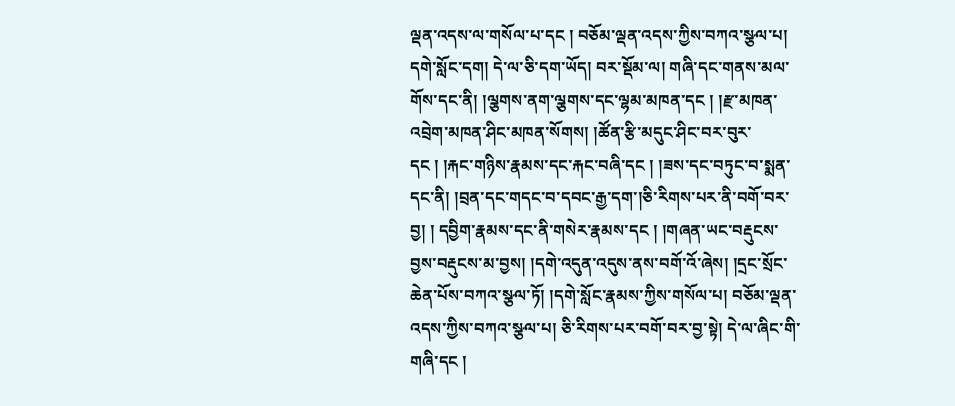ལྡན་འདས་ལ་གསོལ་པ་དང ། བཅོམ་ལྡན་འདས་ཀྱིས་བཀའ་སྩལ་པ། དགེ་སློང་དག། དེ་ལ་ཅི་དག་ཡོད། བར་སྡོམ་ལ། གཞི་དང་གནས་མལ་གོས་དང་ནི། །ལྕགས་ནག་ལྕགས་དང་ལྷམ་མཁན་དང ། །རྫ་མཁན་འབྲེག་མཁན་ཤིང་མཁན་སོགས། །ཚོན་རྩི་མདུང་ཤིང་བར་བུར་དང ། །རྐང་གཉིས་རྣམས་དང་རྐང་བཞི་དང ། །ཟས་དང་བཏུང་བ་སྨན་དང་ནི། །བྲན་དང་གདང་བ་དབང་རྒྱ་དག་།ཅི་རིགས་པར་ནི་བགོ་བར་བྱ། ། དབྱིག་རྣམས་དང་ནི་གསེར་རྣམས་དང ། །གཞན་ཡང་བརྡུངས་བྱས་བརྡུངས་མ་བྱས། །དགེ་འདུན་འདུས་ནས་བགོ་འོ་ཞེས། །དྲང་སྲོང་ཆེན་པོས་བཀའ་སྩལ་ཏོ། །དགེ་སློང་རྣམས་ཀྱིས་གསོལ་པ། བཅོམ་ལྡན་འདས་ཀྱིས་བཀའ་སྩལ་པ། ཅི་རིགས་པར་བགོ་བར་བྱ་སྟེ། དེ་ལ་ཞིང་གི་གཞི་དང །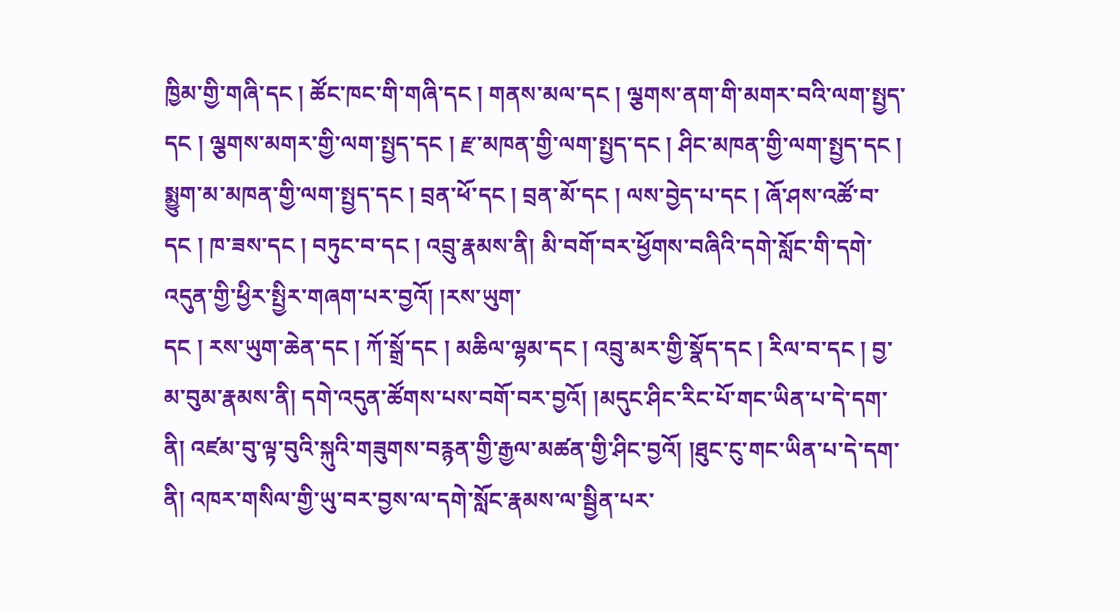ཁྱིམ་གྱི་གཞི་དང ། ཚོང་ཁང་གི་གཞི་དང ། གནས་མལ་དང ། ལྕགས་ནག་གི་མགར་བའི་ལག་སྤྱད་དང ། ལྕགས་མགར་གྱི་ལག་སྤྱད་དང ། རྫ་མཁན་གྱི་ལག་སྤྱད་དང ། ཤིང་མཁན་གྱི་ལག་སྤྱད་དང ། སྨྱུག་མ་མཁན་གྱི་ལག་སྤྱད་དང ། བྲན་ཕོ་དང ། བྲན་མོ་དང ། ལས་བྱེད་པ་དང ། ཞོ་ཤས་འཚོ་བ་དང ། ཁ་ཟས་དང ། བཏུང་བ་དང ། འབྲུ་རྣམས་ནི། མི་བགོ་བར་ཕྱོགས་བཞིའི་དགེ་སློང་གི་དགེ་འདུན་གྱི་ཕྱིར་སྤྱིར་གཞག་པར་བྱའོ། །རས་ཡུག་
དང ། རས་ཡུག་ཆེན་དང ། ཀོ་སྒྲོ་དང ། མཆིལ་ལྷམ་དང ། འབྲུ་མར་གྱི་སྣོད་དང ། རིལ་བ་དང ། བྱ་མ་བུམ་རྣམས་ནི། དགེ་འདུན་ཚོགས་པས་བགོ་བར་བྱའོ། །མདུང་ཤིང་རིང་པོ་གང་ཡིན་པ་དེ་དག་ནི། འཛམ་བུ་ལྟ་བུའི་སྐུའི་གཟུགས་བརྙན་གྱི་རྒྱལ་མཚན་གྱི་ཤིང་བྱའོ། །ཐུང་ངུ་གང་ཡིན་པ་དེ་དག་ནི། འཁར་གསིལ་གྱི་ཡུ་བར་བྱས་ལ་དགེ་སློང་རྣམས་ལ་སྦྱིན་པར་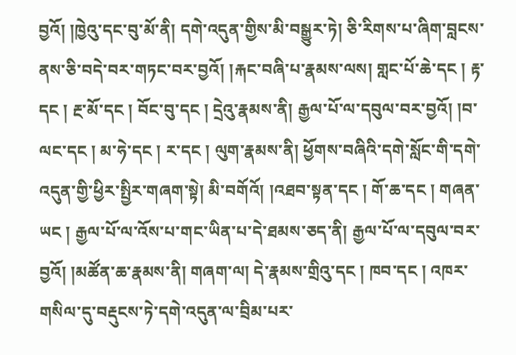བྱའོ། །ཁྱེའུ་དང་བུ་མོ་ནི། དགེ་འདུན་གྱིས་མི་བསྒྱུར་ཏེ། ཅི་རིགས་པ་ཞིག་བླངས་ནས་ཅི་བདེ་བར་གཏང་བར་བྱའོ། །རྐང་བཞི་པ་རྣམས་ལས། གླང་པོ་ཆེ་དང ། རྟ་དང ། རྔ་མོ་དང ། བོང་བུ་དང ། དྲེའུ་རྣམས་ནི། རྒྱལ་པོ་ལ་དབུལ་བར་བྱའོ། །བ་ལང་དང ། མ་ཧེ་དང ། ར་དང ། ལུག་རྣམས་ནི། ཕྱོགས་བཞིའི་དགེ་སློང་གི་དགེ་འདུན་གྱི་ཕྱིར་སྤྱིར་གཞག་སྟེ། མི་བགོའོ། །འཐབ་སྟན་དང ། གོ་ཆ་དང ། གཞན་ཡང ། རྒྱལ་པོ་ལ་འོས་པ་གང་ཡིན་པ་དེ་ཐམས་ཅད་ནི། རྒྱལ་པོ་ལ་དབུལ་བར་བྱའོ། །མཚོན་ཆ་རྣམས་ནི། གཞག་ལ། དེ་རྣམས་གྲིའུ་དང ། ཁབ་དང ། འཁར་གསིལ་དུ་བརྡུངས་ཏེ་དགེ་འདུན་ལ་བྲིམ་པར་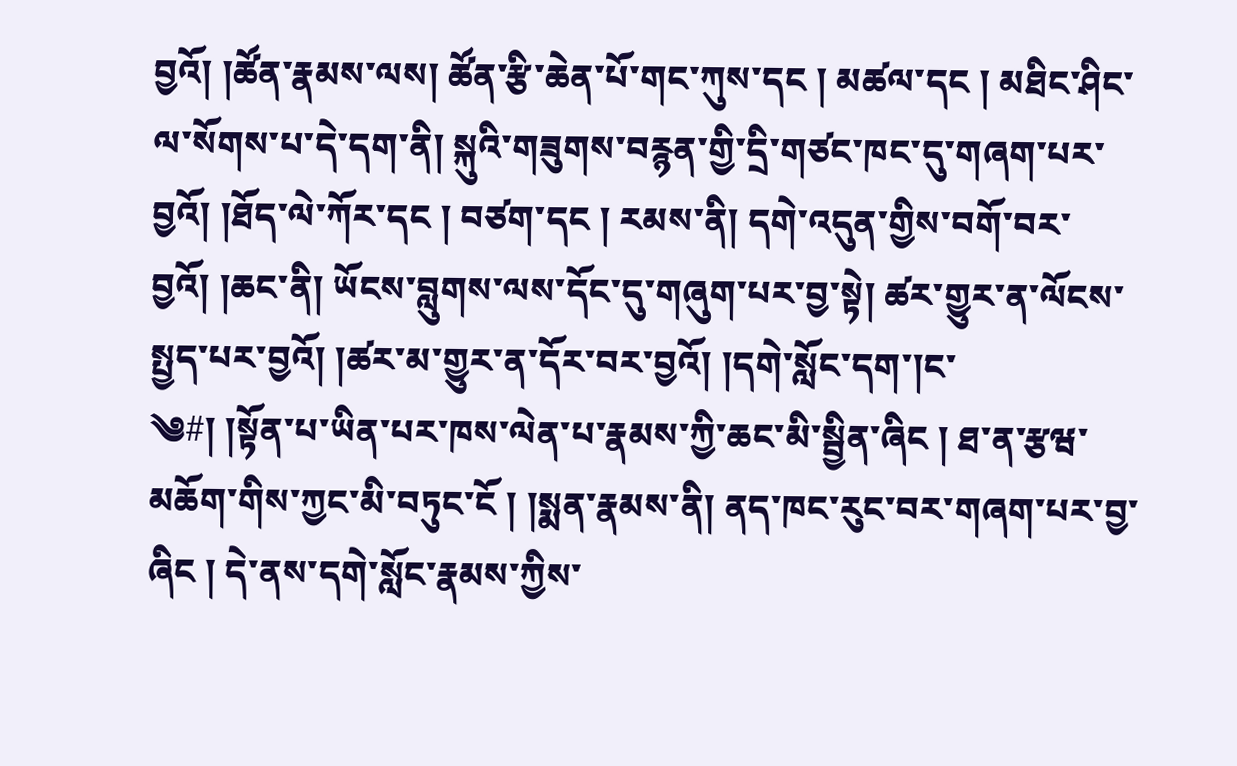བྱའོ། །ཚོན་རྣམས་ལས། ཚོན་རྩི་ཆེན་པོ་གང་ཀུས་དང ། མཚལ་དང ། མཐིང་ཤིང་ལ་སོགས་པ་དེ་དག་ནི། སྐུའི་གཟུགས་བརྙན་གྱི་དྲི་གཙང་ཁང་དུ་གཞག་པར་བྱའོ། །ཐོད་ལེ་ཀོར་དང ། བཙག་དང ། རམས་ནི། དགེ་འདུན་གྱིས་བགོ་བར་བྱའོ། །ཆང་ནི། ཡོངས་བླུགས་ལས་དོང་དུ་གཞུག་པར་བྱ་སྟེ། ཚར་གྱུར་ན་ལོངས་སྤྱད་པར་བྱའོ། །ཚར་མ་གྱུར་ན་དོར་བར་བྱའོ། །དགེ་སློང་དག་།ང་
༄#། །སྟོན་པ་ཡིན་པར་ཁས་ལེན་པ་རྣམས་ཀྱི་ཆང་མི་སྦྱིན་ཞིང ། ཐ་ན་རྩཝ་མཆོག་གིས་ཀྱང་མི་བཏུང་ངོ ། །སྨན་རྣམས་ནི། ནད་ཁང་རུང་བར་གཞག་པར་བྱ་ཞིང ། དེ་ནས་དགེ་སློང་རྣམས་ཀྱིས་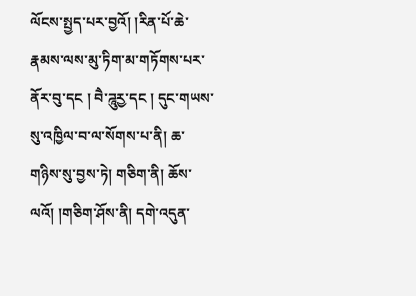ལོངས་སྤྱད་པར་བྱའོ། །རིན་པོ་ཆེ་རྣམས་ལས་མུ་ཏིག་མ་གཏོགས་པར་ནོར་བུ་དང ། བཻ་ཌཱུརྱ་དང ། དུང་གཡས་སུ་འཁྱིལ་བ་ལ་སོགས་པ་ནི། ཆ་གཉིས་སུ་བྱས་ཏེ། གཅིག་ནི། ཆོས་ལའོ། །གཅིག་ཤོས་ནི། དགེ་འདུན་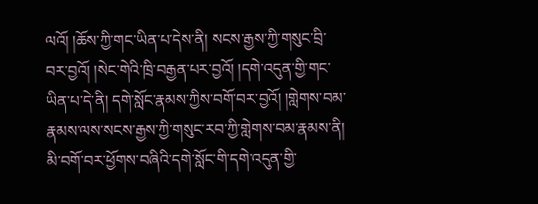ལའོ། །ཆོས་ཀྱི་གང་ཡིན་པ་དེས་ནི། སངས་རྒྱས་ཀྱི་གསུང་བྲི་བར་བྱའོ། །སེང་གེའི་ཁྲི་བརྒྱན་པར་བྱའོ། །དགེ་འདུན་གྱི་གང་ཡིན་པ་དེ་ནི། དགེ་སློང་རྣམས་ཀྱིས་བགོ་བར་བྱའོ། །གླེགས་བམ་རྣམས་ལས་སངས་རྒྱས་ཀྱི་གསུང་རབ་ཀྱི་གླེགས་བམ་རྣམས་ནི། མི་བགོ་བར་ཕྱོགས་བཞིའི་དགེ་སློང་གི་དགེ་འདུན་གྱི་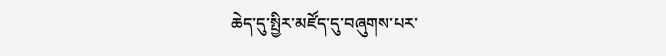ཆེད་དུ་སྤྱིར་མཛོད་དུ་བཞུགས་པར་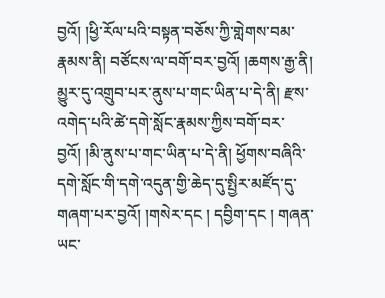བྱའོ། །ཕྱི་རོལ་པའི་བསྟན་བཅོས་ཀྱི་གླེགས་བམ་རྣམས་ནི། བཙོངས་ལ་བགོ་བར་བྱའོ། །ཆགས་རྒྱ་ནི། མྱུར་དུ་འགྲུབ་པར་ནུས་པ་གང་ཡིན་པ་དེ་ནི། རྫས་འགེད་པའི་ཚེ་དགེ་སློང་རྣམས་ཀྱིས་བགོ་བར་བྱའོ། །མི་ནུས་པ་གང་ཡིན་པ་དེ་ནི། ཕྱོགས་བཞིའི་དགེ་སློང་གི་དགེ་འདུན་གྱི་ཆེད་དུ་སྤྱིར་མཛོད་དུ་གཞག་པར་བྱའོ། །གསེར་དང ། དབྱིག་དང ། གཞན་ཡང་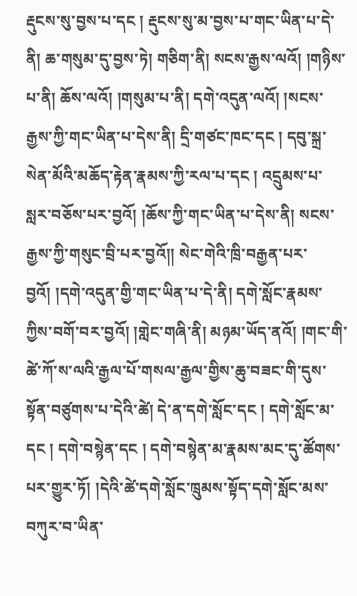རྡུངས་སུ་བྱས་པ་དང ། རྡུངས་སུ་མ་བྱས་པ་གང་ཡིན་པ་དེ་ནི། ཆ་གསུམ་དུ་བྱས་ཏེ། གཅིག་ནི། སངས་རྒྱས་ལའོ། །གཉིས་པ་ནི། ཆོས་ལའོ། །གསུམ་པ་ནི། དགེ་འདུན་ལའོ། །སངས་
རྒྱས་ཀྱི་གང་ཡིན་པ་དེས་ནི། དྲི་གཙང་ཁང་དང ། དབུ་སྐྲ་སེན་མོའི་མཆོད་རྟེན་རྣམས་ཀྱི་རལ་པ་དང ། འདྲུམས་པ་སླར་བཅོས་པར་བྱའོ། །ཆོས་ཀྱི་གང་ཡིན་པ་དེས་ནི། སངས་རྒྱས་ཀྱི་གསུང་བྲི་པར་བྱའོ།། སེང་གེའི་ཁྲི་བརྒྱན་པར་བྱའོ། །དགེ་འདུན་གྱི་གང་ཡིན་པ་དེ་ནི། དགེ་སློང་རྣམས་ཀྱིས་བགོ་བར་བྱའོ། །གླེང་གཞི་ནི། མཉམ་ཡོད་ནའོ། །གང་གི་ཚེ་ཀོ་ས་ལའི་རྒྱལ་པོ་གསལ་རྒྱལ་གྱིས་ཆུ་བཟང་གི་དུས་སྟོན་བཙུགས་པ་དེའི་ཚེ། དེ་ན་དགེ་སློང་དང ། དགེ་སློང་མ་དང ། དགེ་བསྙེན་དང ། དགེ་བསྙེན་མ་རྣམས་མང་དུ་ཚོགས་པར་གྱུར་ཏོ། །དེའི་ཚེ་དགེ་སློང་ཁྲུམས་སྟོད་དགེ་སློང་མས་བཀུར་བ་ཡིན་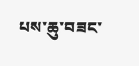པས་ཆུ་བཟང་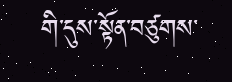གི་དུས་སྟོན་བཙུགས་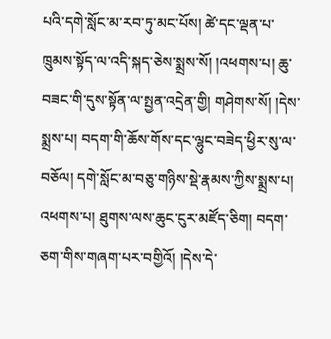པའི་དགེ་སློང་མ་རབ་ཏུ་མང་པོས། ཚེ་དང་ལྡན་པ་ཁྲུམས་སྟོད་ལ་འདི་སྐད་ཅེས་སྨྲས་སོ། །འཕགས་པ། ཆུ་བཟང་གི་དུས་སྟོན་ལ་སྤྱན་འདྲེན་གྱི། གཤེགས་སོ། །དེས་སྨྲས་པ། བདག་གི་ཆོས་གོས་དང་ལྷུང་བཟེད་ཕྱིར་སུ་ལ་བཅོལ། དགེ་སློང་མ་བཅུ་གཉིས་སྡེ་རྣམས་ཀྱིས་སྨྲས་པ། འཕགས་པ། ཐུགས་ལས་ཆུང་ངུར་མཛོད་ཅིག། བདག་ཅག་གིས་གཞག་པར་བགྱིའོ། །དེས་དེ་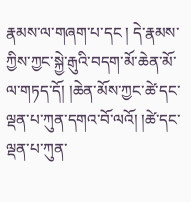རྣམས་ལ་གཞག་པ་དང ། དེ་རྣམས་ཀྱིས་ཀྱང་སྐྱེ་རྒུའི་བདག་མོ་ཆེན་མོ་ལ་གཏད་དོ། །ཆེན་མོས་ཀྱང་ཚེ་དང་ལྡན་པ་ཀུན་དགའ་བོ་ལའོ། །ཚེ་དང་ལྡན་པ་ཀུན་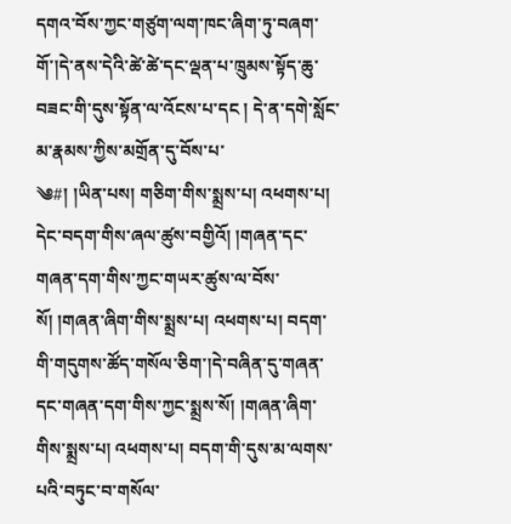དགའ་བོས་ཀྱང་གཙུག་ལག་ཁང་ཞིག་ཏུ་བཞག་གོ་།དེ་ནས་དེའི་ཚེ་ཚེ་དང་ལྡན་པ་ཁྲུམས་སྟོད་ཆུ་བཟང་གི་དུས་སྟོན་ལ་འོངས་པ་དང ། དེ་ན་དགེ་སློང་མ་རྣམས་ཀྱིས་མགྲོན་དུ་བོས་པ་
༄#། །ཡིན་པས། གཅིག་གིས་སྨྲས་པ། འཕགས་པ། དེང་བདག་གིས་ཞལ་ཚུས་བགྱིའོ། །གཞན་དང་གཞན་དག་གིས་ཀྱང་གཡར་ཚུས་ལ་བོས་སོ། །གཞན་ཞིག་གིས་སྨྲས་པ། འཕགས་པ། བདག་གི་གདུགས་ཚོད་གསོལ་ཅིག་།དེ་བཞིན་དུ་གཞན་དང་གཞན་དག་གིས་ཀྱང་སྨྲས་སོ། །གཞན་ཞིག་གིས་སྨྲས་པ། འཕགས་པ། བདག་གི་དུས་མ་ལགས་པའི་བཏུང་བ་གསོལ་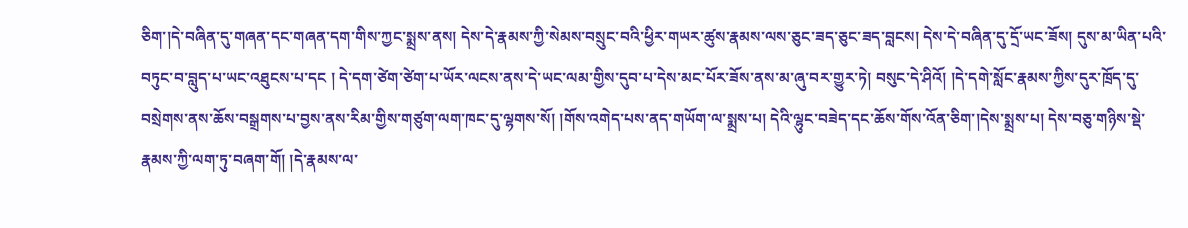ཅིག་།དེ་བཞིན་དུ་གཞན་དང་གཞན་དག་གིས་ཀྱང་སྨྲས་ནས། དེས་དེ་རྣམས་ཀྱི་སེམས་བསྲུང་བའི་ཕྱིར་གཡར་ཚུས་རྣམས་ལས་ཅུང་ཟད་ཅུང་ཟད་བླངས། དེས་དེ་བཞིན་དུ་དྲོ་ཡང་ཟོས། དུས་མ་ཡིན་པའི་བཏུང་བ་བླུད་པ་ཡང་འཐུངས་པ་དང ། དེ་དག་ཙེག་ཙེག་པ་ཡོར་ལངས་ནས་དེ་ཡང་ལམ་གྱིས་དུབ་པ་དེས་མང་པོར་ཟོས་ནས་མ་ཞུ་བར་གྱུར་ཏེ། བསུང་དེ་ཤིའོ། །དེ་དགེ་སློང་རྣམས་ཀྱིས་དུར་ཁྲོད་དུ་བསྲེགས་ནས་ཆོས་བསྒྲགས་པ་བྱས་ནས་རིམ་གྱིས་གཙུག་ལག་ཁང་དུ་ལྷགས་སོ། །གོས་འགེད་པས་ནད་གཡོག་ལ་སྨྲས་པ། དེའི་ལྷུང་བཟེད་དང་ཆོས་གོས་འོན་ཅིག་།དེས་སྨྲས་པ། དེས་བཅུ་གཉིས་སྡེ་རྣམས་ཀྱི་ལག་ཏུ་བཞག་གོ། །དེ་རྣམས་ལ་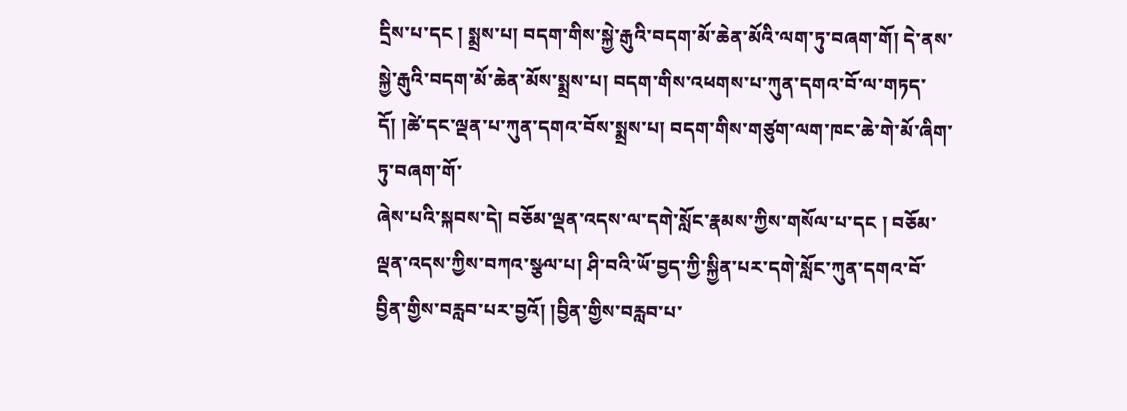དྲིས་པ་དང ། སྨྲས་པ། བདག་གིས་སྐྱེ་རྒུའི་བདག་མོ་ཆེན་མོའི་ལག་ཏུ་བཞག་གོ། དེ་ནས་སྐྱེ་རྒུའི་བདག་མོ་ཆེན་མོས་སྨྲས་པ། བདག་གིས་འཕགས་པ་ཀུན་དགའ་བོ་ལ་གཏད་དོ། །ཚེ་དང་ལྡན་པ་ཀུན་དགའ་བོས་སྨྲས་པ། བདག་གིས་གཙུག་ལག་ཁང་ཆེ་གེ་མོ་ཞིག་ཏུ་བཞག་གོ་
ཞེས་པའི་སྐབས་དེ། བཅོམ་ལྡན་འདས་ལ་དགེ་སློང་རྣམས་ཀྱིས་གསོལ་པ་དང ། བཅོམ་ལྡན་འདས་ཀྱིས་བཀའ་སྩལ་པ། ཤི་བའི་ཡོ་བྱད་ཀྱི་སྐྱིན་པར་དགེ་སློང་ཀུན་དགའ་བོ་བྱིན་གྱིས་བརླབ་པར་བྱའོ། །བྱིན་གྱིས་བརླབ་པ་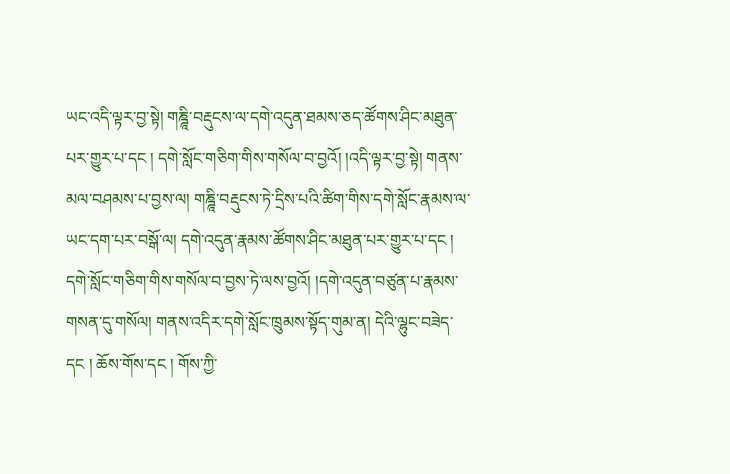ཡང་འདི་ལྟར་བྱ་སྟེ། གཎྜཱི་བརྡུངས་ལ་དགེ་འདུན་ཐམས་ཅད་ཚོགས་ཤིང་མཐུན་པར་གྱུར་པ་དང ། དགེ་སློང་གཅིག་གིས་གསོལ་བ་བྱའོ། །འདི་ལྟར་བྱ་སྟེ། གནས་མལ་བཤམས་པ་བྱས་ལ། གཎྜཱི་བརྡུངས་ཏེ་དྲིས་པའི་ཚིག་གིས་དགེ་སློང་རྣམས་ལ་ཡང་དག་པར་བསྒོ་ལ། དགེ་འདུན་རྣམས་ཚོགས་ཤིང་མཐུན་པར་གྱུར་པ་དང ། དགེ་སློང་གཅིག་གིས་གསོལ་བ་བྱས་ཏེ་ལས་བྱའོ། །དགེ་འདུན་བཙུན་པ་རྣམས་གསན་དུ་གསོལ། གནས་འདིར་དགེ་སློང་ཁྲུམས་སྟོད་གུམ་ན། དེའི་ལྷུང་བཟེད་དང ། ཆོས་གོས་དང ། གོས་ཀྱི་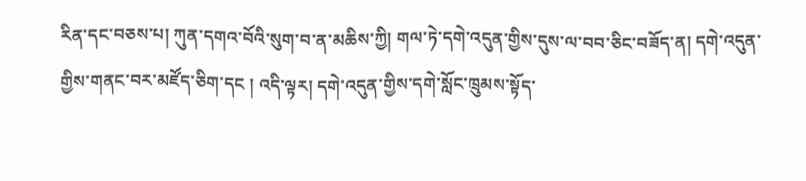རིན་དང་བཅས་པ། ཀུན་དགའ་བོའི་སུག་བ་ན་མཆིས་ཀྱི། གལ་ཏེ་དགེ་འདུན་གྱིས་དུས་ལ་བབ་ཅིང་བཟོད་ན། དགེ་འདུན་གྱིས་གནང་བར་མཛོད་ཅིག་དང ། འདི་ལྟར། དགེ་འདུན་གྱིས་དགེ་སློང་ཁྲུམས་སྟོད་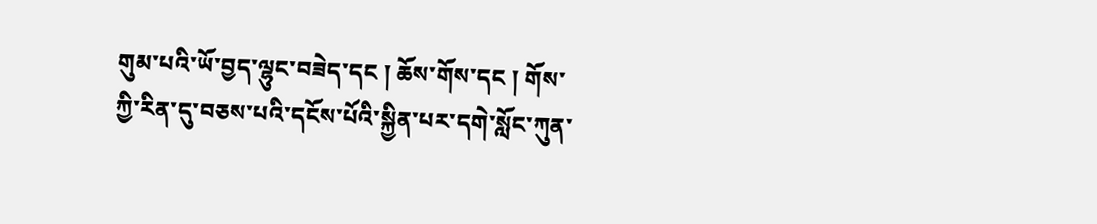གུམ་པའི་ཡོ་བྱད་ལྷུང་བཟེད་དང ། ཆོས་གོས་དང ། གོས་ཀྱི་རིན་དུ་བཅས་པའི་དངོས་པོའི་སྐྱིན་པར་དགེ་སློང་ཀུན་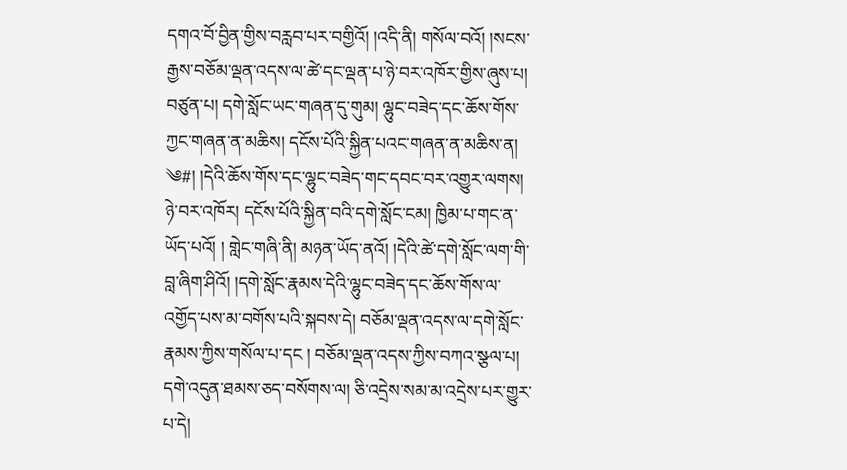དགའ་བོ་བྱིན་གྱིས་བརླབ་པར་བགྱིའོ། །འདི་ནི། གསོལ་བའོ། །སངས་རྒྱས་བཅོམ་ལྡན་འདས་ལ་ཚེ་དང་ལྡན་པ་ཉེ་བར་འཁོར་གྱིས་ཞུས་པ། བཙུན་པ། དགེ་སློང་ཡང་གཞན་དུ་གུམ། ལྷུང་བཟེད་དང་ཆོས་གོས་ཀྱང་གཞན་ན་མཆིས། དངོས་པོའི་སྐྱིན་པའང་གཞན་ན་མཆིས་ན།
༄#། །དེའི་ཆོས་གོས་དང་ལྷུང་བཟེད་གང་དབང་བར་འགྱུར་ལགས། ཉེ་བར་འཁོར། དངོས་པོའི་སྐྱིན་བའི་དགེ་སློང་ངམ། ཁྱིམ་པ་གང་ན་ཡོད་པའོ། ། གླེང་གཞི་ནི། མཉན་ཡོད་ནའོ། །དེའི་ཚེ་དགེ་སློང་ལག་གི་བླ་ཞིག་ཤིའོ། །དགེ་སློང་རྣམས་དེའི་ལྷུང་བཟེད་དང་ཆོས་གོས་ལ་འགྱོད་པས་མ་བགོས་པའི་སྐབས་དེ། བཅོམ་ལྡན་འདས་ལ་དགེ་སློང་རྣམས་ཀྱིས་གསོལ་པ་དང ། བཅོམ་ལྡན་འདས་ཀྱིས་བཀའ་སྩལ་པ། དགེ་འདུན་ཐམས་ཅད་བསོགས་ལ། ཅི་འདྲེས་སམ་མ་འདྲེས་པར་གྱུར་པ་དེ།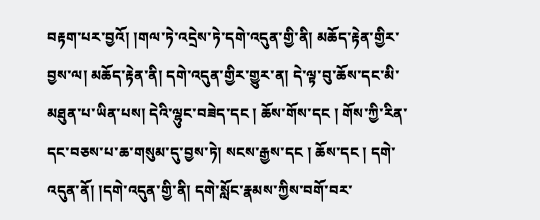བརྟག་པར་བྱའོ། །གལ་ཏེ་འདྲེས་ཏེ་དགེ་འདུན་གྱི་ནི། མཆོད་རྟེན་གྱིར་བྱས་ལ། མཆོད་རྟེན་ནི། དགེ་འདུན་གྱིར་གྱུར་ན། དེ་ལྟ་བུ་ཆོས་དང་མི་མཐུན་པ་ཡིན་པས། དེའི་ལྷུང་བཟེད་དང ། ཆོས་གོས་དང ། གོས་ཀྱི་རིན་དང་བཅས་པ་ཆ་གསུམ་དུ་བྱས་ཏེ། སངས་རྒྱས་དང ། ཆོས་དང ། དགེ་འདུན་ནོ། །དགེ་འདུན་གྱི་ནི། དགེ་སློང་རྣམས་ཀྱིས་བགོ་བར་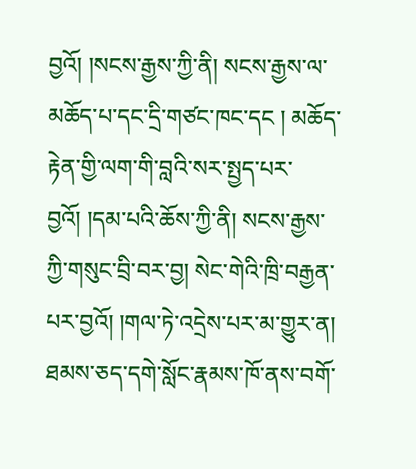བྱའོ། །སངས་རྒྱས་ཀྱི་ནི། སངས་རྒྱས་ལ་མཆོད་པ་དང་དྲི་གཙང་ཁང་དང ། མཆོད་རྟེན་གྱི་ལག་གི་བླའི་སར་སྤྱད་པར་བྱའོ། །དམ་པའི་ཆོས་ཀྱི་ནི། སངས་རྒྱས་ཀྱི་གསུང་བྲི་བར་བྱ། སེང་གེའི་ཁྲི་བརྒྱན་པར་བྱའོ། །གལ་ཏེ་འདྲེས་པར་མ་གྱུར་ན། ཐམས་ཅད་དགེ་སློང་རྣམས་ཁོ་ནས་བགོ་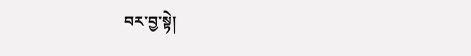བར་བྱ་སྟེ།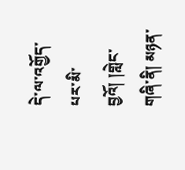དེ་ལ་འགྱོད་པར་མི་བྱའོ། །གླེང་གཞི་ནི། མཉན་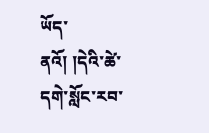ཡོད་ནའོ། །དེའི་ཚེ་དགེ་སློང་རབ་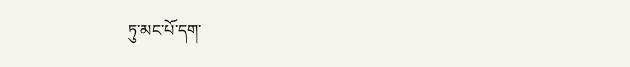ཏུ་མང་པོ་དག་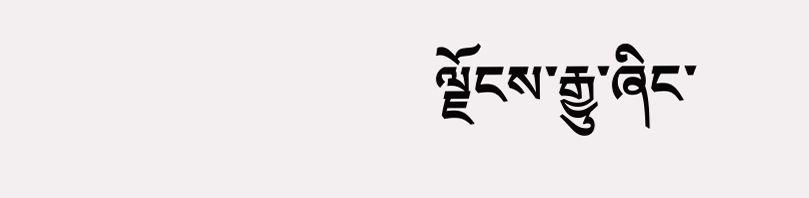ལྗོངས་རྒྱུ་ཞིང་